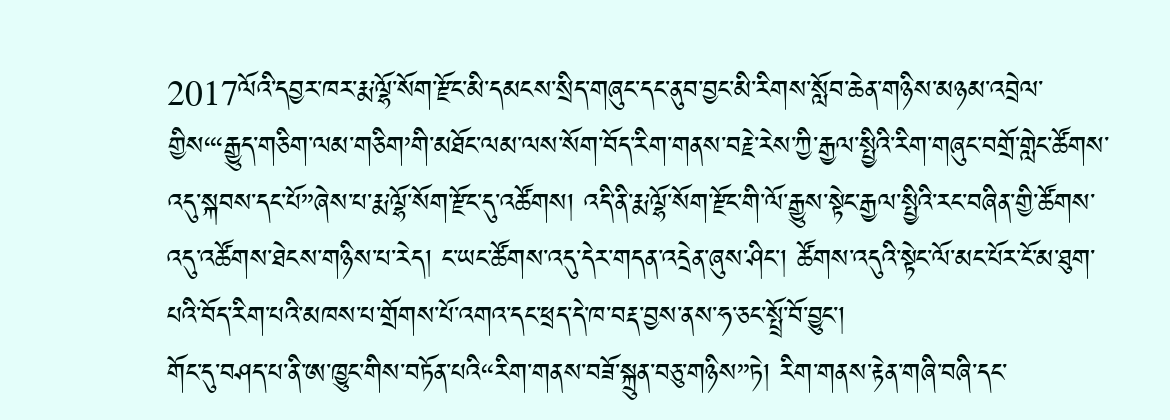2017ལོའི་དབྱར་ཁར་རྨ་ལྷོ་སོག་རྫོང་མི་དམངས་སྲིད་གཞུང་དང་ནུབ་བྱང་མི་རིགས་སློབ་ཆེན་གཉིས་མཉམ་འབྲེལ་གྱིས“‘རྒྱུད་གཅིག་ལམ་གཅིག’གི་མཐོང་ལམ་ལས་སོག་བོད་རིག་གནས་བརྗེ་རེས་ཀྱི་རྒྱལ་སྤྱིའི་རིག་གཞུང་བགྲོ་གླེང་ཚོགས་འདུ་སྐབས་དང་པོ”ཞེས་པ་རྨ་ལྷོ་སོག་རྫོང་དུ་འཚོགས། འདི་ནི་རྨ་ལྷོ་སོག་རྫོང་གི་ལོ་རྒྱུས་སྟེང་རྒྱལ་སྤྱིའི་རང་བཞིན་གྱི་ཚོགས་འདུ་འཚོགས་ཐེངས་གཉིས་པ་རེད། ང་ཡང་ཚོགས་འདུ་དེར་གདན་འདྲེན་ཞུས་ཤིང་། ཚོགས་འདུའི་སྟེང་ལོ་མང་པོར་ངོ་མ་ཐུག་པའི་བོད་རིག་པའི་མཁས་པ་གྲོགས་པོ་འགའ་དང་ཕྲད་དེ་ཁ་བརྡ་བྱས་ནས་ཧ་ཅང་སྤྲོ་བོ་བྱུང་།
གོང་དུ་བཤད་པ་ནི་ཨ་ཁྱུང་གིས་བཏོན་པའི“རིག་གནས་བཟོ་སྐྲུན་བཅུ་གཉིས”ཏེ། རིག་གནས་རྟེན་གཞི་བཞི་དང་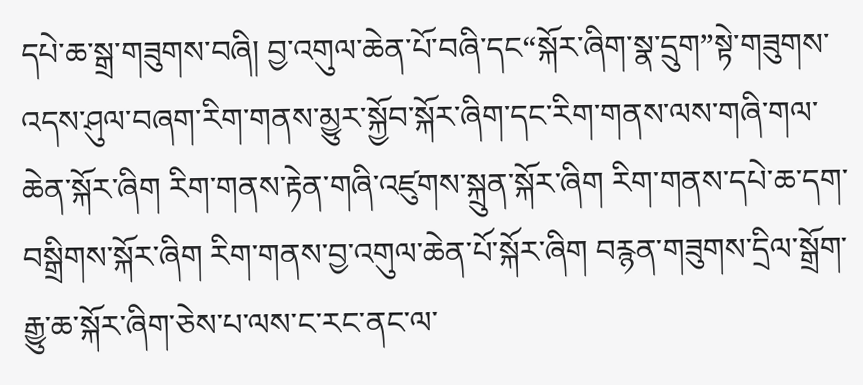དཔེ་ཆ་སྒྲ་གཟུགས་བཞི། བྱ་འགུལ་ཆེན་པོ་བཞི་དང“སྐོར་ཞིག་སྣ་དྲུག”སྟེ་གཟུགས་འདས་ཤུལ་བཞག་རིག་གནས་མྱུར་སྐྱོབ་སྐོར་ཞིག་དང་རིག་གནས་ལས་གཞི་གལ་ཆེན་སྐོར་ཞིག རིག་གནས་རྟེན་གཞི་འཛུགས་སྐྲུན་སྐོར་ཞིག རིག་གནས་དཔེ་ཆ་དག་བསྒྲིགས་སྐོར་ཞིག རིག་གནས་བྱ་འགུལ་ཆེན་པོ་སྐོར་ཞིག བརྙན་གཟུགས་དྲིལ་སྒྲོག་རྒྱུ་ཆ་སྐོར་ཞིག་ཅེས་པ་ལས་ང་རང་ནང་ལ་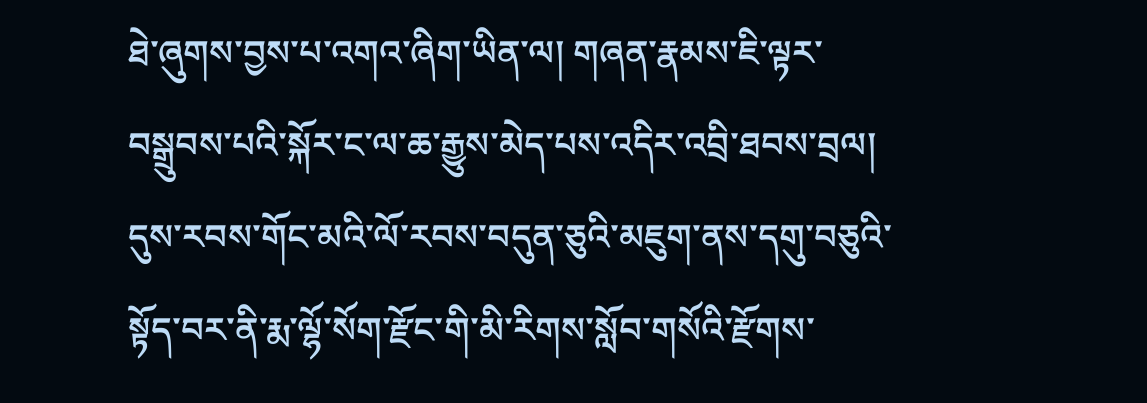ཐེ་ཞུགས་བྱས་པ་འགའ་ཞིག་ཡིན་ལ། གཞན་རྣམས་ཇི་ལྟར་བསྒྲུབས་པའི་སྐོར་ང་ལ་ཆ་རྒྱུས་མེད་པས་འདིར་འབྲི་ཐབས་བྲལ།
དུས་རབས་གོང་མའི་ལོ་རབས་བདུན་ཅུའི་མཇུག་ནས་དགུ་བཅུའི་སྟོད་བར་ནི་རྨ་ལྷོ་སོག་རྫོང་གི་མི་རིགས་སློབ་གསོའི་རྫོགས་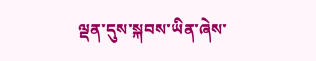ལྡན་དུས་སྐབས་ཡིན་ཞེས་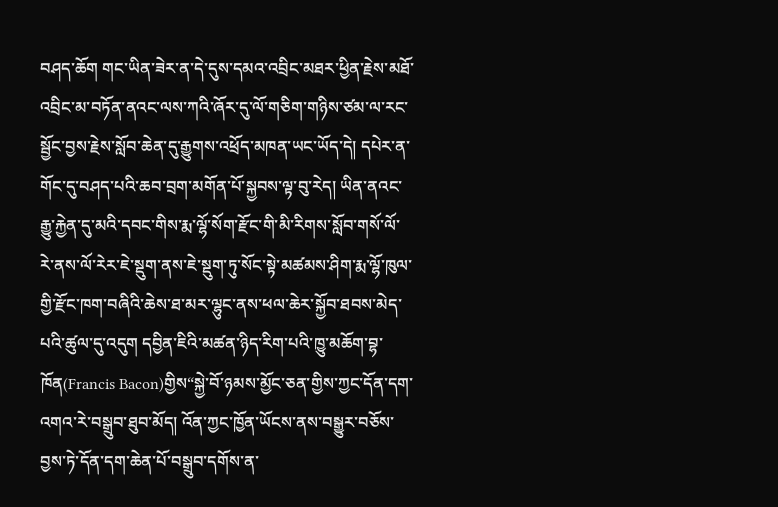བཤད་ཆོག གང་ཡིན་ཟེར་ན་དེ་དུས་དམའ་འབྲིང་མཐར་ཕྱིན་རྗེས་མཐོ་འབྲིང་མ་བཏོན་ནའང་ལས་ཀའི་ཞོར་དུ་ལོ་གཅིག་གཉིས་ཙམ་ལ་རང་སྦྱོང་བྱས་རྗེས་སློབ་ཆེན་དུ་རྒྱུགས་འཕྲོད་མཁན་ཡང་ཡོད་དེ། དཔེར་ན་གོང་དུ་བཤད་པའི་ཆབ་བྲག་མགོན་པོ་སྐྱབས་ལྟ་བུ་རེད། ཡིན་ནའང་རྒྱུ་རྐྱེན་དུ་མའི་དབང་གིས་རྨ་ལྷོ་སོག་རྫོང་གི་མི་རིགས་སློབ་གསོ་ལོ་རེ་ནས་ལོ་རེར་ཇེ་སྡུག་ནས་ཇེ་སྡུག་ཏུ་སོང་སྟེ་མཚམས་ཤིག་རྨ་ལྷོ་ཁུལ་གྱི་རྫོང་ཁག་བཞིའི་ཆེས་ཐ་མར་ལྷུང་ནས་ཕལ་ཆེར་སྐྱོབ་ཐབས་མེད་པའི་ཚུལ་དུ་འདུག དབྱིན་ཇིའི་མཚན་ཉིད་རིག་པའི་ཁྱུ་མཆོག་བྷ་ཁོན(Francis Bacon)གྱིས“སྐྱེ་བོ་ཉམས་མྱོང་ཅན་གྱིས་ཀྱང་དོན་དག་འགའ་རེ་བསྒྲུབ་ཐུབ་མོད། འོན་ཀྱང་ཁྱོན་ཡོངས་ནས་བསྒྱུར་བཅོས་བྱས་ཏེ་དོན་དག་ཆེན་པོ་བསྒྲུབ་དགོས་ན་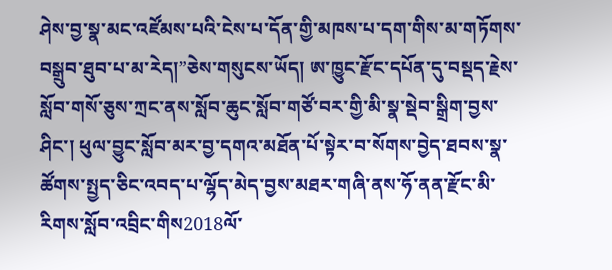ཤེས་བྱ་སྣ་མང་འཛོམས་པའི་ངེས་པ་དོན་གྱི་མཁས་པ་དག་གིས་མ་གཏོགས་བསྒྲུབ་ཐུབ་པ་མ་རེད།”ཅེས་གསུངས་ཡོད། ཨ་ཁྱུང་རྫོང་དཔོན་དུ་བསྡད་རྗེས་སློབ་གསོ་ཅུས་ཀྲང་ནས་སློབ་ཆུང་སློབ་གཙོ་བར་གྱི་མི་སྣ་སྡེབ་སྒྲིག་བྱས་ཤིང་། ཕུལ་བྱུང་སློབ་མར་བྱ་དགའ་མཐོན་པོ་སྟེར་བ་སོགས་བྱེད་ཐབས་སྣ་ཚོགས་སྤྱད་ཅིང་འབད་པ་ལྷོད་མེད་བྱས་མཐར་གཞི་ནས་ཧོ་ནན་རྫོང་མི་རིགས་སློབ་འབྲིང་གིས2018ལོ་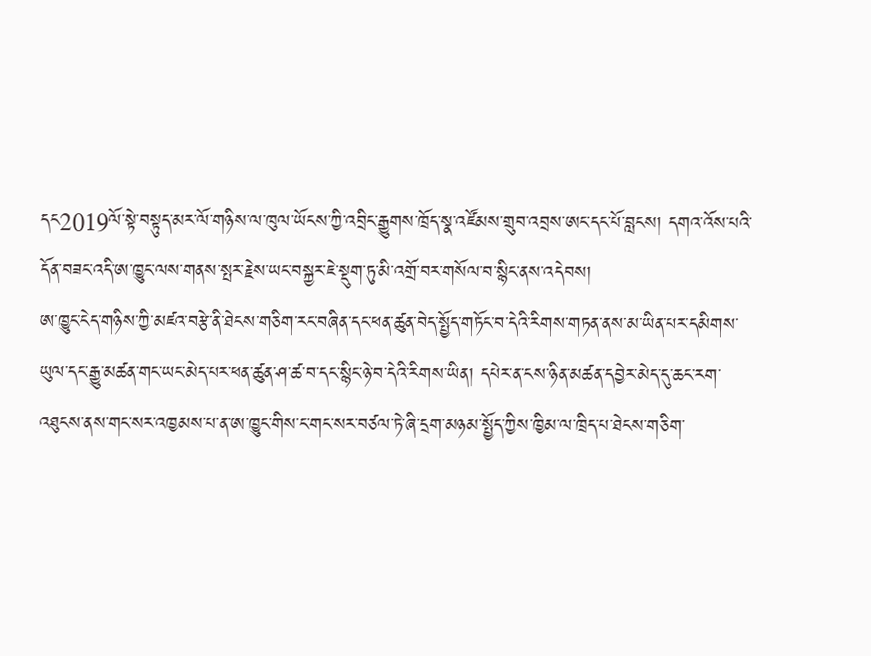དང2019ལོ་སྟེ་བསྟུད་མར་ལོ་གཉིས་ལ་ཁུལ་ཡོངས་ཀྱི་འབྲིང་རྒྱུགས་ཁྲོད་སྣ་འཛོམས་གྲུབ་འབྲས་ཨང་དང་པོ་བླངས། དགའ་འོས་པའི་དོན་བཟང་འདི་ཨ་ཁྱུང་ལས་གནས་སྤར་རྗེས་ཡང་བསྐྱར་ཇེ་སྡུག་ཏུ་མི་འགྲོ་བར་གསོལ་བ་སྙིང་ནས་འདེབས།
ཨ་ཁྱུང་ངེད་གཉིས་ཀྱི་མཛའ་བརྩེ་ནི་ཐེངས་གཅིག་རང་བཞིན་དང་ཕན་ཚུན་བེད་སྤྱོད་གཏོང་བ་དེའི་རིགས་གཏན་ནས་མ་ཡིན་པར་དམིགས་ཡུལ་དང་རྒྱུ་མཚན་གང་ཡང་མེད་པར་ཕན་ཚུན་ཤ་ཚ་བ་དང་སྙིང་ཉེ་བ་དེའི་རིགས་ཡིན། དཔེར་ན་ངས་ཉིན་མཚན་དབྱེར་མེད་དུ་ཆང་རག་འཐུངས་ནས་གང་སར་འཁྱམས་པ་ན་ཨ་ཁྱུང་གིས་ང་གང་སར་བཙལ་ཏེ་ཞི་དྲག་མཉམ་སྤྱོད་ཀྱིས་ཁྱིམ་ལ་ཁྲིད་པ་ཐེངས་གཅིག་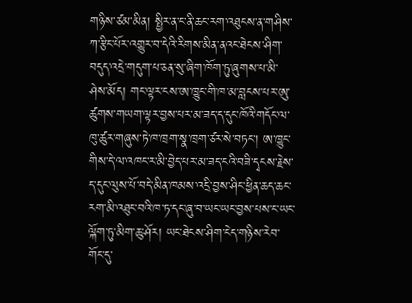གཉིས་ཙམ་མིན། སྤྱིར་ན་ང་ནི་ཆང་རག་འཐུངས་ན་གཤིས་ཀ་རྩིང་པོར་འགྱུར་བ་དེའི་རིགས་མིན་ནའང་ཐེངས་ཤིག་བདུད་འདྲེ་གདུག་པ་ཅན་སུ་ཞིག་ཁོག་ཏུ་ཞུགས་པ་མི་ཤེས་མོད། གང་ལྟར་ངས་ཨ་ཁྱུང་གི་ཁ་མ་བླངས་པར་ཨུ་ཚུགས་གཡག་ལྟར་བྱས་པར་མ་ཟད་ད་དུང་ཁོའི་གདོང་ལ་ཁུ་ཚུར་གཞུས་ཏེ་ཁ་ཁྲག་སྣ་ཁྲག་ཙར་སེ་བཏང་། ཨ་ཁྱུང་གིས་དེ་ལ་འཁང་ར་མི་བྱེད་པར་མ་ཟད་ངའི་བཟི་དྭངས་རྗེས་ད་དུང་ལུས་པོ་བདེ་མིན་ཁམས་འདྲི་བྱས་ཤིང་ཕྱིན་ཆད་ཆང་རག་མི་འཐུང་བའི་ཁ་ཏ་དང་ཞུ་བ་ཡང་ཡང་བྱས་པས་ང་ཡང་ལྐོག་ཏུ་མིག་ཆུ་ཤོར། ཡང་ཐེངས་ཤིག་ངེད་གཉིས་རེབ་གོང་དུ་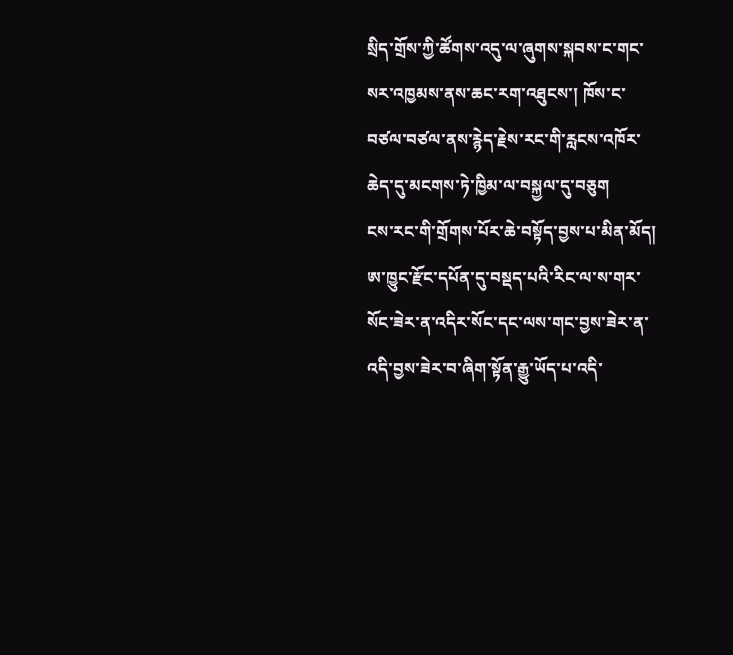སྲིད་གྲོས་ཀྱི་ཚོགས་འདུ་ལ་ཞུགས་སྐབས་ང་གང་སར་འཁྱམས་ནས་ཆང་རག་འཐུངས་། ཁོས་ང་བཙལ་བཙལ་ནས་རྙེད་རྗེས་རང་གི་རླངས་འཁོར་ཆེད་དུ་མངགས་ཏེ་ཁྱིམ་ལ་བསྐྱལ་དུ་བཅུག
ངས་རང་གི་གྲོགས་པོར་ཆེ་བསྟོད་བྱས་པ་མིན་མོད། ཨ་ཁྱུང་རྫོང་དཔོན་དུ་བསྡད་པའི་རིང་ལ་ས་གར་སོང་ཟེར་ན་འདིར་སོང་དང་ལས་གང་བྱས་ཟེར་ན་འདི་བྱས་ཟེར་བ་ཞིག་སྟོན་རྒྱུ་ཡོད་པ་འདི་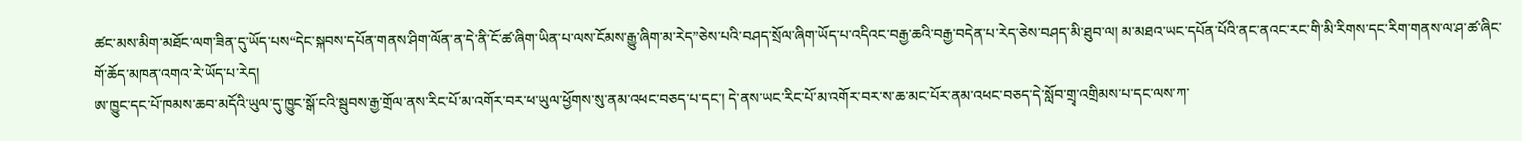ཚང་མས་མིག་མཐོང་ལག་ཟིན་དུ་ཡོད་པས“དེང་སྐབས་དཔོན་གནས་ཤིག་ལོན་ན་དེ་ནི་ངོ་ཚ་ཞིག་ཡིན་པ་ལས་ངོམས་རྒྱུ་ཞིག་མ་རེད”ཅེས་པའི་བཤད་སྲོལ་ཞིག་ཡོད་པ་འདིའང་བརྒྱ་ཆའི་བརྒྱ་བདེན་པ་རེད་ཅེས་བཤད་མི་ཐུབ་ལ། མ་མཐའ་ཡང་དཔོན་པོའི་ནང་ནའང་རང་གི་མི་རིགས་དང་རིག་གནས་ལ་ཤ་ཚ་ཞིང་གོ་ཆོད་མཁན་འགའ་རེ་ཡོད་པ་རེད།
ཨ་ཁྱུང་དང་པོ་ཁམས་ཆབ་མདོའི་ཡུལ་དུ་ཁྱུང་སྒོ་ངའི་སྦུབས་རྒྱ་གྲོལ་ནས་རིང་པོ་མ་འགོར་བར་ཕ་ཡུལ་ཕྱོགས་སུ་ནམ་འཕང་བཅད་པ་དང་། དེ་ནས་ཡང་རིང་པོ་མ་འགོར་བར་ས་ཆ་མང་པོར་ནམ་འཕང་བཅད་དེ་སློབ་གྲྭ་འགྲིམས་པ་དང་ལས་ཀ་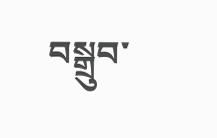བསྒྲུབ་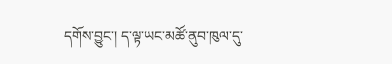དགོས་བྱུང་། ད་ལྟ་ཡང་མཚོ་ནུབ་ཁུལ་དུ་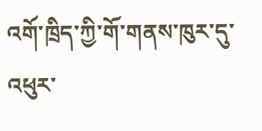འགོ་ཁྲིད་ཀྱི་གོ་གནས་ཁུར་དུ་འཕུར་